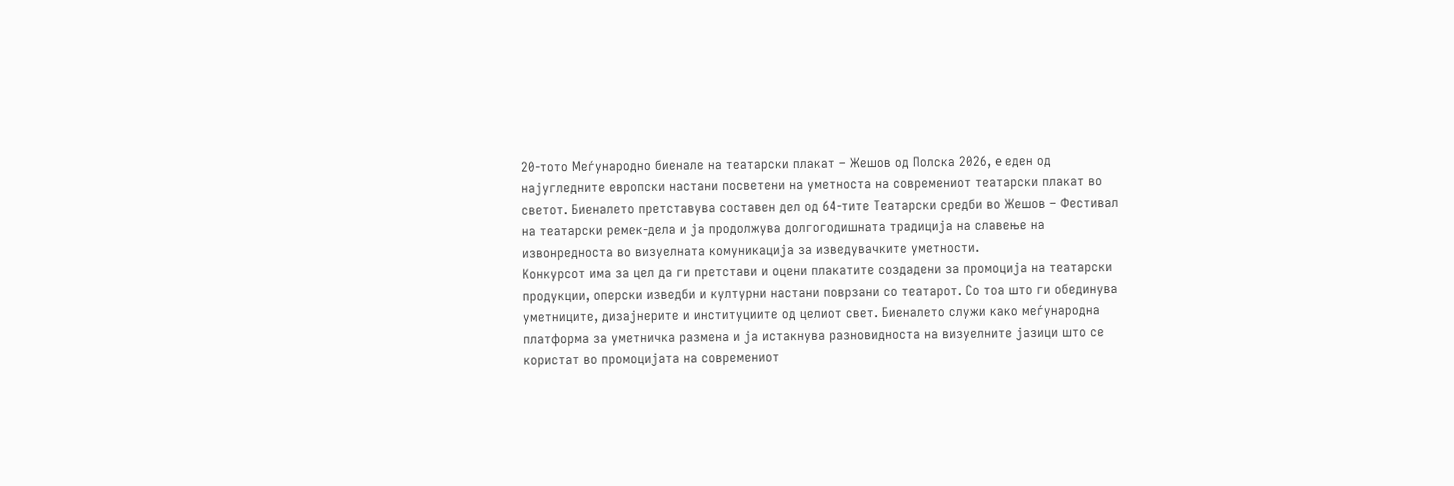20-тото Меѓународно биенале на театарски плакат – Жешов од Полска 2026, e еден од најугледните европски настани посветени на уметноста на современиот театарски плакат во светот. Биеналето претставува составен дел од 64-тите Театарски средби во Жешов – Фестивал на театарски ремек-дела и ја продолжува долгогодишната традиција на славење на извонредноста во визуелната комуникација за изведувачките уметности.
Конкурсот има за цел да ги претстави и оцени плакатите создадени за промоција на театарски продукции, оперски изведби и културни настани поврзани со театарот. Со тоа што ги обединува уметниците, дизајнерите и институциите од целиот свет. Биеналето служи како меѓународна платформа за уметничка размена и ја истакнува разновидноста на визуелните јазици што се користат во промоцијата на современиот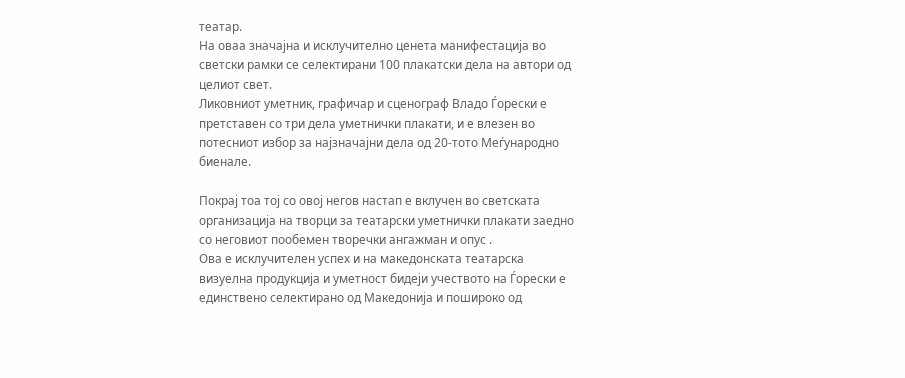театар.
На оваа значајна и исклучително ценета манифестација во светски рамки се селектирани 100 плакатски дела на автори од целиот свет.
Ликовниот уметник, графичар и сценограф Владо Ѓорески е претставен со три дела уметнички плакати, и е влезен во потесниот избор за најзначајни дела од 20-тото Меѓународно биенале.

Покрај тоа тој со овој негов настап е вклучен во светската организација на творци за театарски уметнички плакати заедно со неговиот пообемен творечки ангажман и опус .
Ова е исклучителен успех и на македонската театарска визуелна продукција и уметност бидеји учеството на Ѓорески е единствено селектирано од Македонија и пошироко од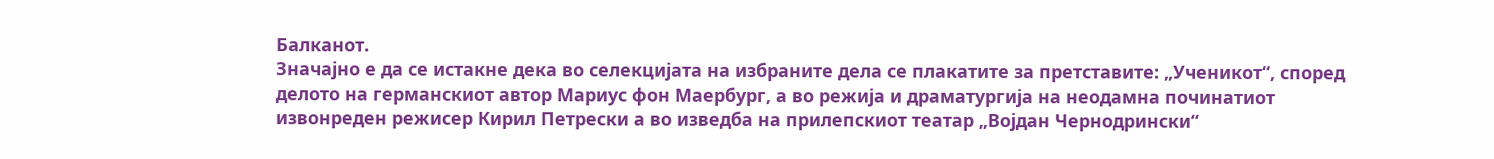Балканот.
Значајно е да се истакне дека во селекцијата на избраните дела се плакатите за претставите: „Ученикот“, според делото на германскиот автор Mариус фон Маербург, а во режија и драматургија на неодамна починатиот извонреден режисер Кирил Петрески а во изведба на прилепскиот театар „Војдан Чернодрински“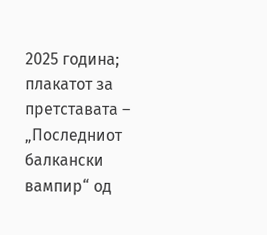2025 година; плакатот за претставата – „Последниот балкански вампир“ од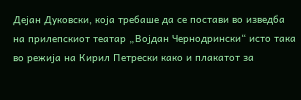Дејан Дуковски, која требаше да се постави во изведба на прилепскиот театар „Војдан Чернодрински“ исто така во режија на Кирил Петрески како и плакатот за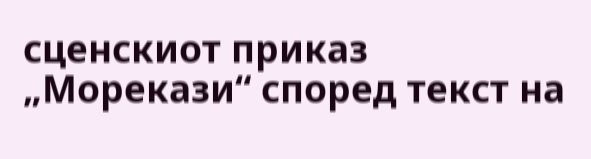сценскиот приказ „Морекази“ според текст на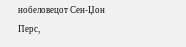нобеловецот Сен-Џон Перс,